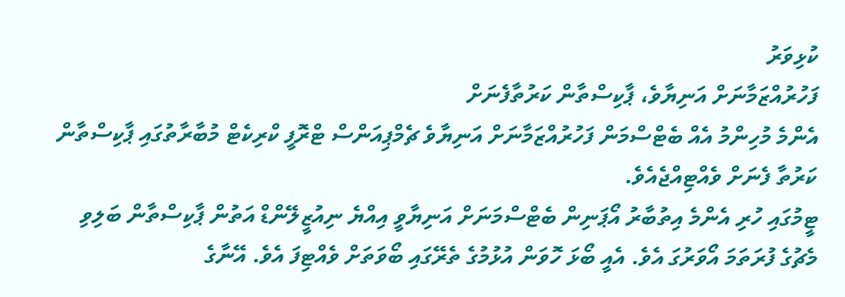ކުޅިވަރު
ފަހުރުއްޒަމާނަށް އަނިޔާވެ، ޕާކިސްތާން ކަރުތާފެނަށް
އެންމެ މުހިންމު އެއް ބެޓްސްމަން ފަހުރުއްޒަމާނަށް އަނިޔާވެ ޗެމްޕިއަންސް ޓްރޮފީ ކްރިކެޓް މުބާރާތުގައި ޕާކިސްތާން ކަރުތާ ފެނަށް ވެއްޓިއްޖެއެވެ.
ޓީމުގައި ހުރި އެންމެ އިތުބާރު އޯޕަނިން ބެޓްސްމަނަށް އަނިޔާވީ އިއްޔެ ނިއުޒީލޭންޑް އަތުން ޕާކިސްތާން ބަލިވި މެޗުގެ ފުރަތަމަ އޯވަރުގަ އެވެ. އެއީ ބޯޅަ ހޮވަން އުޅުމުގެ ތެރޭގައި ބޯވަތަށް ވެއްޓިފަ އެވެ. އޭނާގެ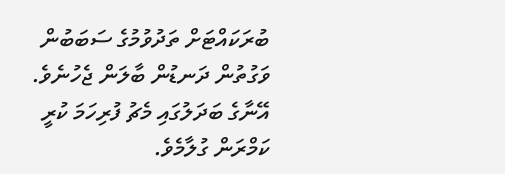ބުރަކައްޓަށް ތަދުވުމުގެ ސަބަބުން ވަގުތުން ދަނޑުން ބާލަން ޖެހުނެވެ. އޭނާގެ ބަދަލުގައި މެޗު ފުރިހަމަ ކުރީ ކަމްރަން ގުލާމެވެ.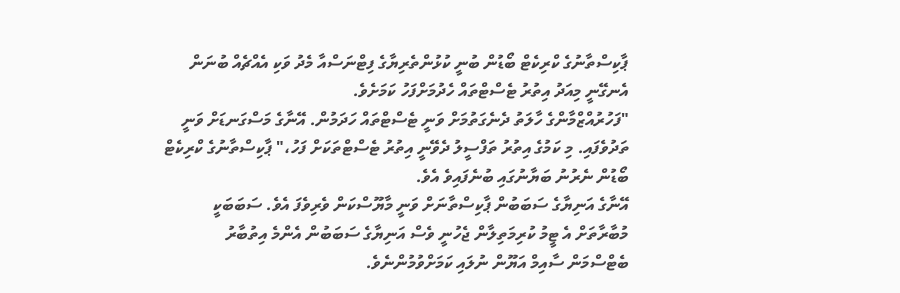ޕާކިސްތާނުގެ ކްރިކެޓް ބޯޑުން ބުނީ ކުޅުންތެރިޔާގެ ފިޓްނަސްއާ މެދު ވަކި އެއްޗެއް ބުނަން އެނގޭނީ މިއަދު އިތުރު ޓެސްޓްތައް ހެދުމަށްފަހު ކަމަށެވެ.
"ފަހުރުއްޒްމާންގެ ހާލަތު ދެނެގަތުމަށް ވަނީ ޓެސްޓްތައް ހަދަމުން. އޭނާގެ މަސްގަނޑަށް ވަނީ ތަދުވެފައި. މި ކަމުގެ އިތުރު ތަފްސީލު ދެވޭނީ އިތުރު ޓެސްޓްތަކަށް ފަހު،" ޕާކިސްތާނުގެ ކްރިކެޓް ބޯޑުން ނެރުނު ބަޔާނުގައި ބުނެފައިވެ އެވެ.
އޭނާގެ އަނިޔާގެ ސަބަބުން ޕާކިސްތާނަށް ވަނީ މާޔޫސްކަން ވެރިވެފަ އެވެ. ސަބަބަކީ މުބާރާތަށް އެ ޓީމު ކުރިމަތިލާން ޖެހުނީ ވެސް އަނިޔާގެ ސަބަބުން އެންމެ އިތުބާރު ބެޓްސްމަން ސާއިމް އަޔޫން ނުލައި ކަމަށްވުމުންނެވެ.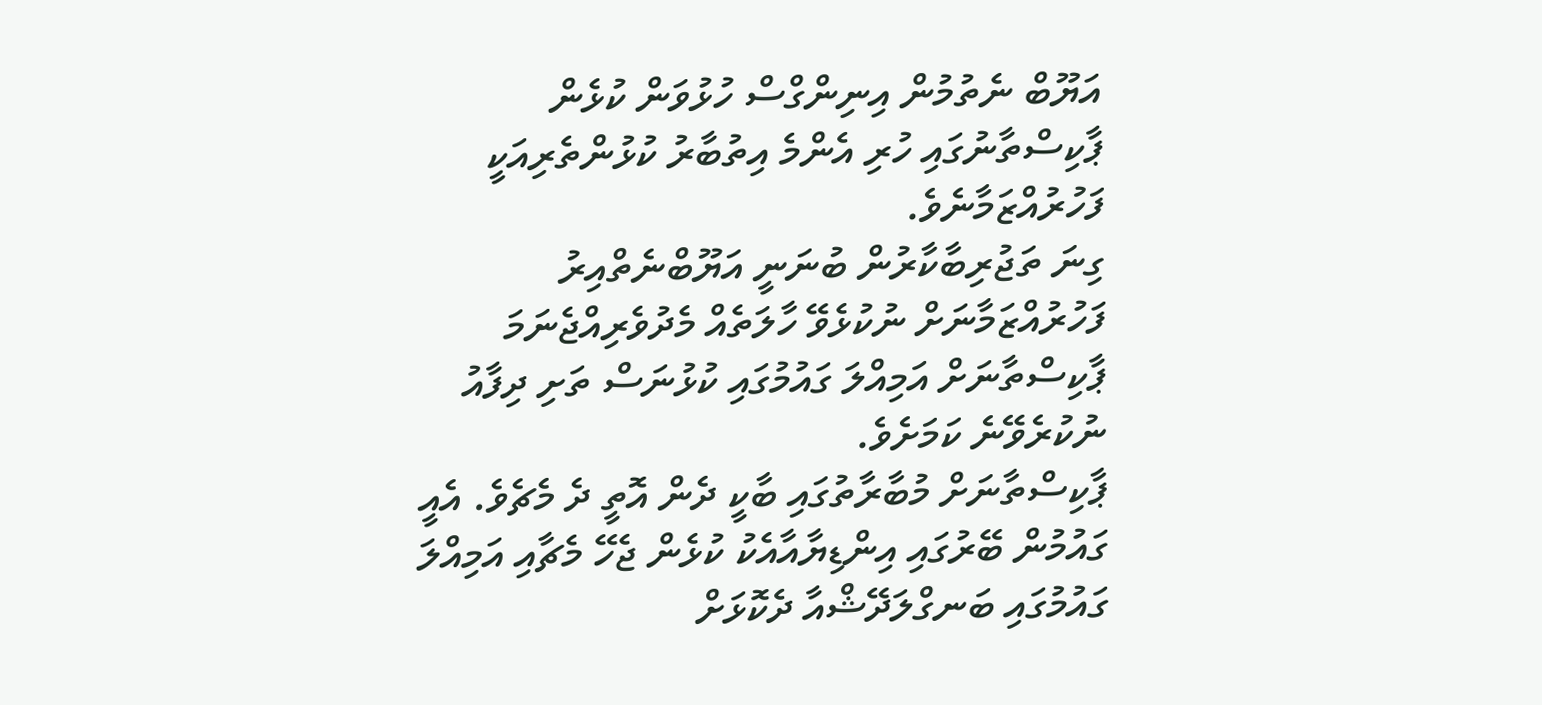އަޔޫބް ނެތުމުން އިނިންގްސް ހުޅުވަން ކުޅެން ޕާކިސްތާނުގައި ހުރި އެންމެ އިތުބާރު ކުޅުންތެރިއަކީ ފަހުރުއްޒަމާނެވެ.
ގިނަ ތަޖުރިބާކާރުން ބުނަނީ އަޔޫބްނެތްއިރު ފަހުރުއްޒަމާނަށް ނުކުޅެވޭ ހާލަތެއް މެދުވެރިއްޖެނަމަ ޕާކިސްތާނަށް އަމިއްލަ ގައުމުގައި ކުޅުނަސް ތަށި ދިފާއު ނުކުރެވޭނެ ކަމަށެވެ.
ޕާކިސްތާނަށް މުބާރާތުގައި ބާކީ ދެން އޮތީ ދެ މެޗެވެ. އެއީ ގައުމުން ބޭރުގައި އިންޑިޔާއާއެކު ކުޅެން ޖެހޭ މެޗާއި އަމިއްލަ ގައުމުގައި ބަނގްލަދޭޝްއާ ދެކޮޅަށް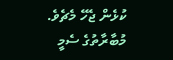ކުޅެން ޖެހޭ މެޗެވެ. މުބާރާތުގެ ސެމީ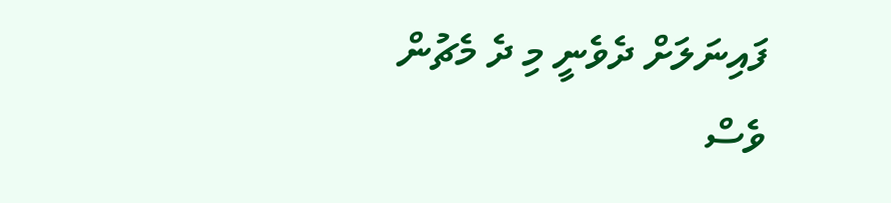ފައިނަލަށް ދެވެނީ މި ދެ މެޗުން ވެސް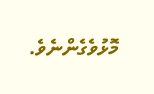މޮޅުވެގެންނެވެ.